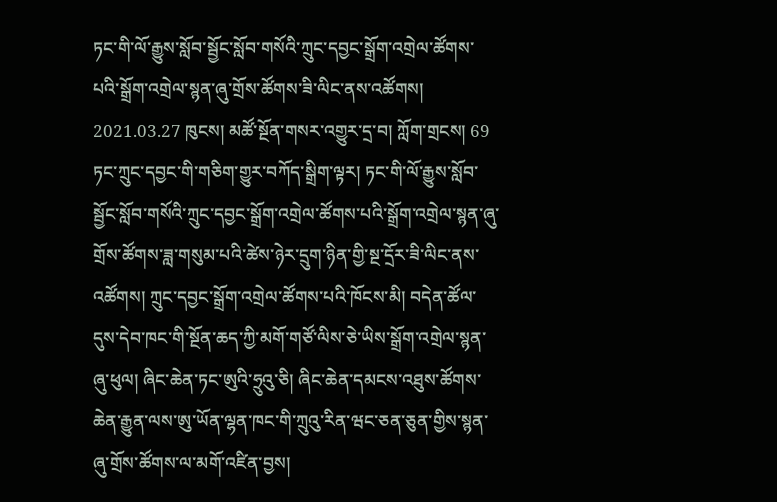ཏང་གི་ལོ་རྒྱུས་སློབ་སྦྱོང་སློབ་གསོའི་ཀྲུང་དབྱང་སྒྲོག་འགྲེལ་ཚོགས་པའི་སྒྲོག་འགྲེལ་སྙན་ཞུ་གྲོས་ཚོགས་ཟི་ལིང་ནས་འཚོགས།
2021.03.27 ཁུངས། མཚོ་སྔོན་གསར་འགྱུར་དྲ་བ། ཀློག་གྲངས། 69
ཏང་ཀྲུང་དབྱང་གི་གཅིག་གྱུར་བཀོད་སྒྲིག་ལྟར། ཏང་གི་ལོ་རྒྱུས་སློབ་སྦྱོང་སློབ་གསོའི་ཀྲུང་དབྱང་སྒྲོག་འགྲེལ་ཚོགས་པའི་སྒྲོག་འགྲེལ་སྙན་ཞུ་གྲོས་ཚོགས་ཟླ་གསུམ་པའི་ཚེས་ཉེར་དྲུག་ཉིན་གྱི་སྔ་དྲོར་ཟི་ལིང་ནས་འཚོགས། ཀྲུང་དབྱང་སྒྲོག་འགྲེལ་ཚོགས་པའི་ཁོངས་མི། བདེན་ཚོལ་དུས་དེབ་ཁང་གི་སྔོན་ཆད་ཀྱི་མགོ་གཙོ་ལིས་ཅེ་ཡིས་སྒྲོག་འགྲེལ་སྙན་ཞུ་ཕུལ། ཞིང་ཆེན་ཏང་ཨུའི་ཧྲུའུ་ཅི། ཞིང་ཆེན་དམངས་འཐུས་ཚོགས་ཆེན་རྒྱུན་ལས་ཨུ་ཡོན་ལྷན་ཁང་གི་ཀྲུའུ་རིན་ཝང་ཅན་ཅུན་གྱིས་སྙན་ཞུ་གྲོས་ཚོགས་ལ་མགོ་འཛིན་བྱས།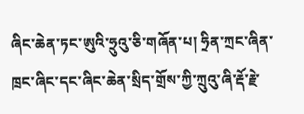ཞིང་ཆེན་ཏང་ཨུའི་ཧྲུའུ་ཅི་གཞོན་པ། ཧྲིན་ཀྲང་ཞིན་ཁྲང་ཞིང་དང་ཞིང་ཆེན་སྲིད་གྲོས་ཀྱི་ཀྲུའུ་ཞི་རྡོ་རྗེ་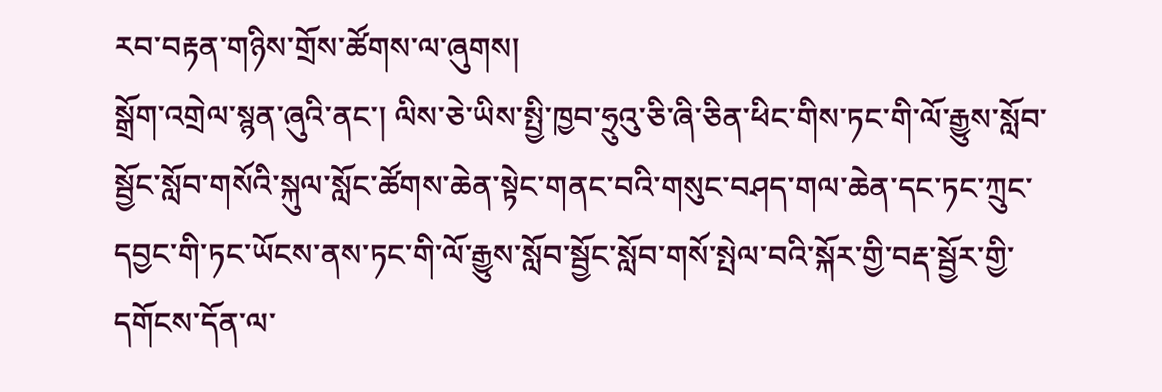རབ་བརྟན་གཉིས་གྲོས་ཚོགས་ལ་ཞུགས།
སྒྲོག་འགྲེལ་སྙན་ཞུའི་ནང་། ལིས་ཅེ་ཡིས་སྤྱི་ཁྱབ་ཧྲུའུ་ཅི་ཞི་ཅིན་ཕིང་གིས་ཏང་གི་ལོ་རྒྱུས་སློབ་སྦྱོང་སློབ་གསོའི་སྐུལ་སློང་ཚོགས་ཆེན་སྟེང་གནང་བའི་གསུང་བཤད་གལ་ཆེན་དང་ཏང་ཀྲུང་དབྱང་གི་ཏང་ཡོངས་ནས་ཏང་གི་ལོ་རྒྱུས་སློབ་སྦྱོང་སློབ་གསོ་སྤེལ་བའི་སྐོར་གྱི་བརྡ་སྦྱོར་གྱི་དགོངས་དོན་ལ་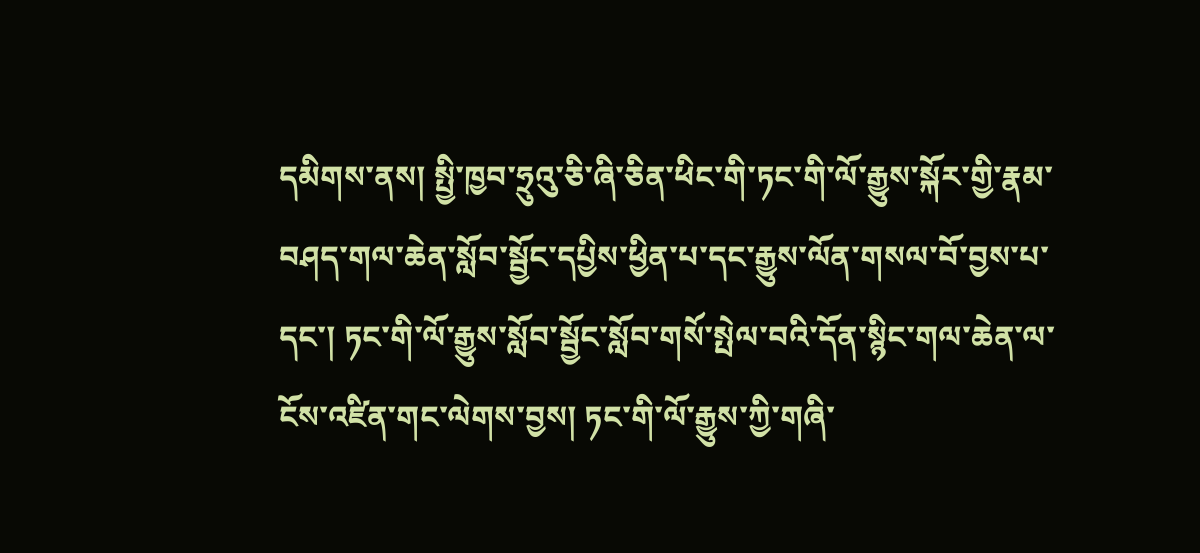དམིགས་ནས། སྤྱི་ཁྱབ་ཧྲུའུ་ཅི་ཞི་ཅིན་ཕིང་གི་ཏང་གི་ལོ་རྒྱུས་སྐོར་གྱི་རྣམ་བཤད་གལ་ཆེན་སློབ་སྦྱོང་དཔྱིས་ཕྱིན་པ་དང་རྒྱུས་ལོན་གསལ་བོ་བྱས་པ་དང་། ཏང་གི་ལོ་རྒྱུས་སློབ་སྦྱོང་སློབ་གསོ་སྤེལ་བའི་དོན་སྙིང་གལ་ཆེན་ལ་ངོས་འཛིན་གང་ལེགས་བྱས། ཏང་གི་ལོ་རྒྱུས་ཀྱི་གཞི་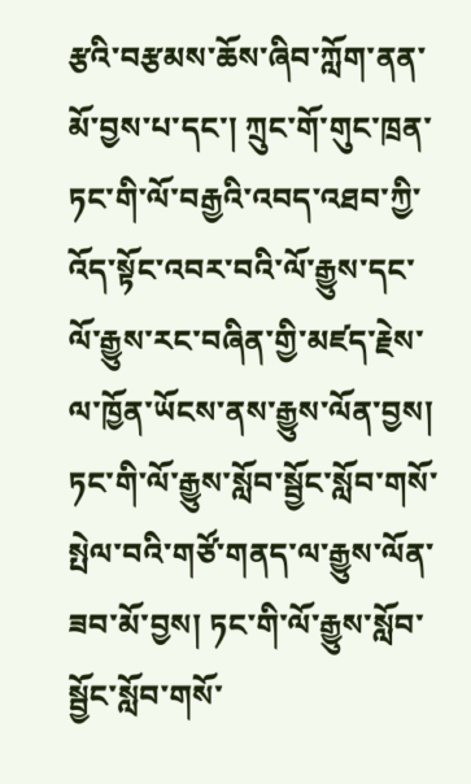རྩའི་བརྩམས་ཆོས་ཞིབ་ཀློག་ནན་མོ་བྱས་པ་དང་། ཀྲུང་གོ་གུང་ཁྲན་ཏང་གི་ལོ་བརྒྱའི་འབད་འཐབ་ཀྱི་འོད་སྟོང་འབར་བའི་ལོ་རྒྱུས་དང་ལོ་རྒྱུས་རང་བཞིན་གྱི་མཛད་རྗེས་ལ་ཁྱོན་ཡོངས་ནས་རྒྱུས་ལོན་བྱས། ཏང་གི་ལོ་རྒྱུས་སློབ་སྦྱོང་སློབ་གསོ་སྤེལ་བའི་གཙོ་གནད་ལ་རྒྱུས་ལོན་ཟབ་མོ་བྱས། ཏང་གི་ལོ་རྒྱུས་སློབ་སྦྱོང་སློབ་གསོ་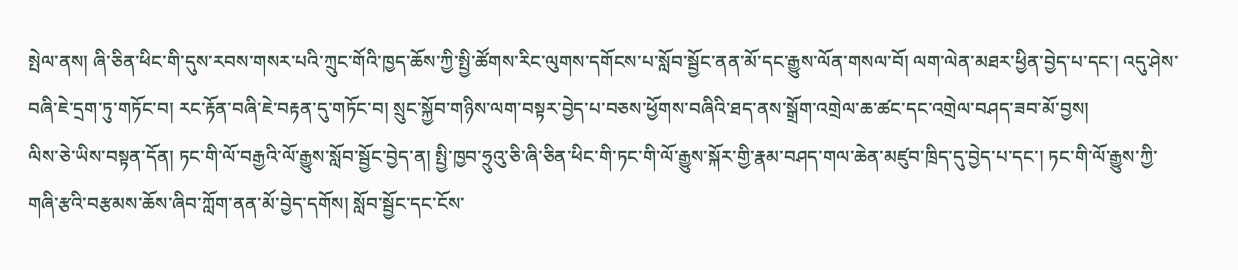སྤེལ་ནས། ཞི་ཅིན་ཕིང་གི་དུས་རབས་གསར་པའི་ཀྲུང་གོའི་ཁྱད་ཆོས་ཀྱི་སྤྱི་ཚོགས་རིང་ལུགས་དགོངས་པ་སློབ་སྦྱོང་ནན་མོ་དང་རྒྱུས་ལོན་གསལ་བོ། ལག་ལེན་མཐར་ཕྱིན་བྱེད་པ་དང་། འདུ་ཤེས་བཞི་ཇེ་དྲག་ཏུ་གཏོང་བ། རང་རྟོན་བཞི་ཇེ་བརྟན་དུ་གཏོང་བ། སྲུང་སྐྱོབ་གཉིས་ལག་བསྟར་བྱེད་པ་བཅས་ཕྱོགས་བཞིའི་ཐད་ནས་སྒྲོག་འགྲེལ་ཆ་ཚང་དང་འགྲེལ་བཤད་ཟབ་མོ་བྱས།
ལིས་ཅེ་ཡིས་བསྟན་དོན། ཏང་གི་ལོ་བརྒྱའི་ལོ་རྒྱུས་སློབ་སྦྱོང་བྱེད་ན། སྤྱི་ཁྱབ་ཧྲུའུ་ཅི་ཞི་ཅིན་ཕིང་གི་ཏང་གི་ལོ་རྒྱུས་སྐོར་གྱི་རྣམ་བཤད་གལ་ཆེན་མཛུབ་ཁྲིད་དུ་བྱེད་པ་དང་། ཏང་གི་ལོ་རྒྱུས་ཀྱི་གཞི་རྩའི་བརྩམས་ཆོས་ཞིབ་ཀློག་ནན་མོ་བྱེད་དགོས། སློབ་སྦྱོང་དང་ངོས་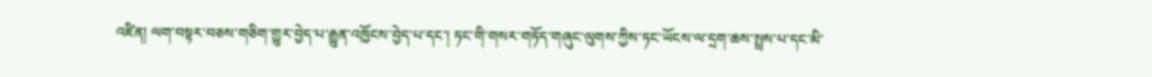འཛིན། ལག་བསྟར་བཅས་གཅིག་གྱུར་བྱེད་པ་རྒྱུན་འཁྱོངས་བྱེད་པ་དང་། ཏང་གི་གསར་གཏོད་གཞུང་ལུགས་ཀྱིས་ཏང་ཡོངས་ལ་དྲག་ཆས་སྤྲས་པ་དང་མི་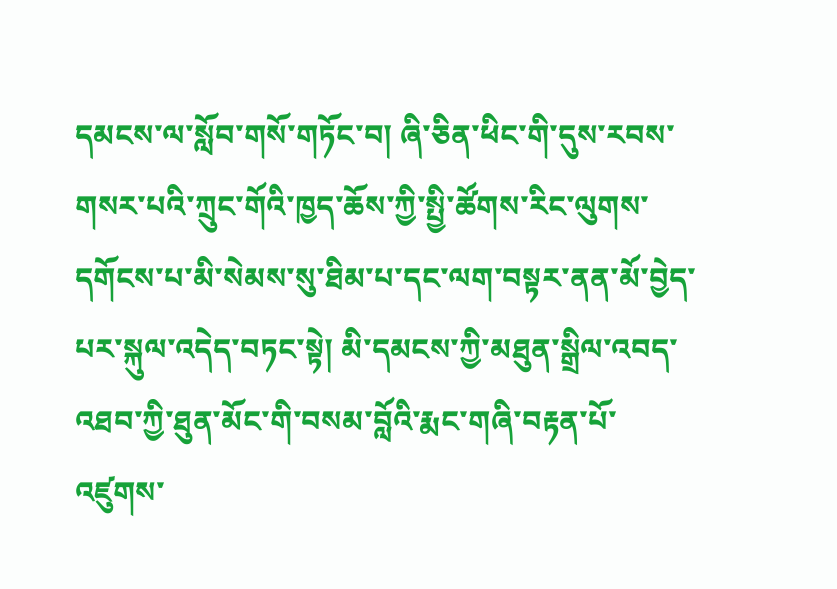དམངས་ལ་སློབ་གསོ་གཏོང་བ། ཞི་ཅིན་ཕིང་གི་དུས་རབས་གསར་པའི་ཀྲུང་གོའི་ཁྱད་ཆོས་ཀྱི་སྤྱི་ཚོགས་རིང་ལུགས་དགོངས་པ་མི་སེམས་སུ་ཐིམ་པ་དང་ལག་བསྟར་ནན་མོ་བྱེད་པར་སྐུལ་འདེད་བཏང་སྟེ། མི་དམངས་ཀྱི་མཐུན་སྒྲིལ་འབད་འཐབ་ཀྱི་ཐུན་མོང་གི་བསམ་བློའི་རྨང་གཞི་བརྟན་པོ་འཛུགས་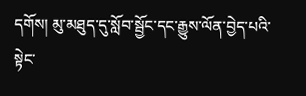དགོས། མུ་མཐུད་དུ་སློབ་སྦྱོང་དང་རྒྱུས་ལོན་བྱེད་པའི་སྟེང་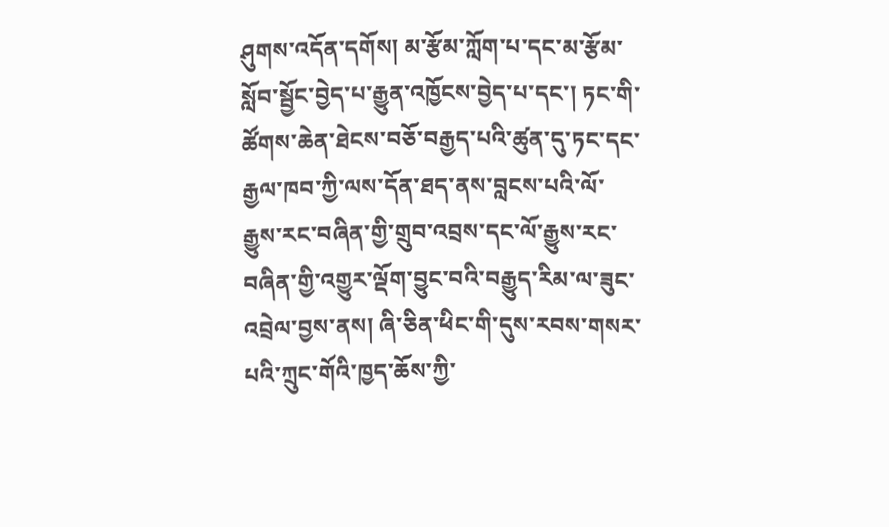ཤུགས་འདོན་དགོས། མ་རྩོམ་ཀློག་པ་དང་མ་རྩོམ་སློབ་སྦྱོང་བྱེད་པ་རྒྱུན་འཁྱོངས་བྱེད་པ་དང་། ཏང་གི་ཚོགས་ཆེན་ཐེངས་བཅོ་བརྒྱད་པའི་ཚུན་དུ་ཏང་དང་རྒྱལ་ཁབ་ཀྱི་ལས་དོན་ཐད་ནས་བླངས་པའི་ལོ་རྒྱུས་རང་བཞིན་གྱི་གྲུབ་འབྲས་དང་ལོ་རྒྱུས་རང་བཞིན་གྱི་འགྱུར་ལྡོག་བྱུང་བའི་བརྒྱུད་རིམ་ལ་ཟུང་འབྲེལ་བྱས་ནས། ཞི་ཅིན་ཕིང་གི་དུས་རབས་གསར་པའི་ཀྲུང་གོའི་ཁྱད་ཆོས་ཀྱི་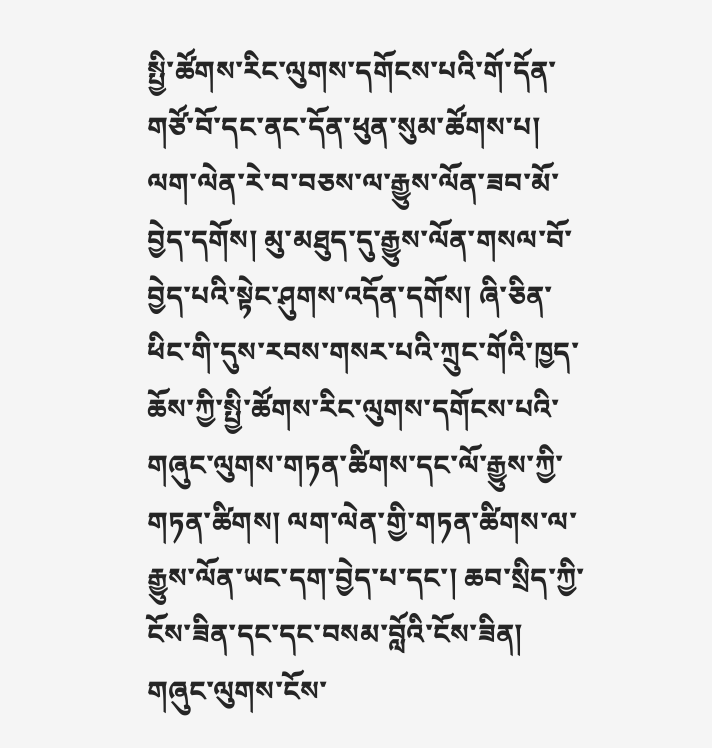སྤྱི་ཚོགས་རིང་ལུགས་དགོངས་པའི་གོ་དོན་གཙོ་བོ་དང་ནང་དོན་ཕུན་སུམ་ཚོགས་པ། ལག་ལེན་རེ་བ་བཅས་ལ་རྒྱུས་ལོན་ཟབ་མོ་བྱེད་དགོས། མུ་མཐུད་དུ་རྒྱུས་ལོན་གསལ་བོ་བྱེད་པའི་སྟེང་ཤུགས་འདོན་དགོས། ཞི་ཅིན་ཕིང་གི་དུས་རབས་གསར་པའི་ཀྲུང་གོའི་ཁྱད་ཆོས་ཀྱི་སྤྱི་ཚོགས་རིང་ལུགས་དགོངས་པའི་གཞུང་ལུགས་གཏན་ཚིགས་དང་ལོ་རྒྱུས་ཀྱི་གཏན་ཚིགས། ལག་ལེན་གྱི་གཏན་ཚིགས་ལ་རྒྱུས་ལོན་ཡང་དག་བྱེད་པ་དང་། ཆབ་སྲིད་ཀྱི་ངོས་ཟིན་དང་དང་བསམ་བློའི་ངོས་ཟིན། གཞུང་ལུགས་ངོས་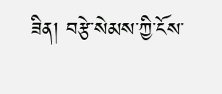ཟིན། བརྩེ་སེམས་ཀྱི་ངོས་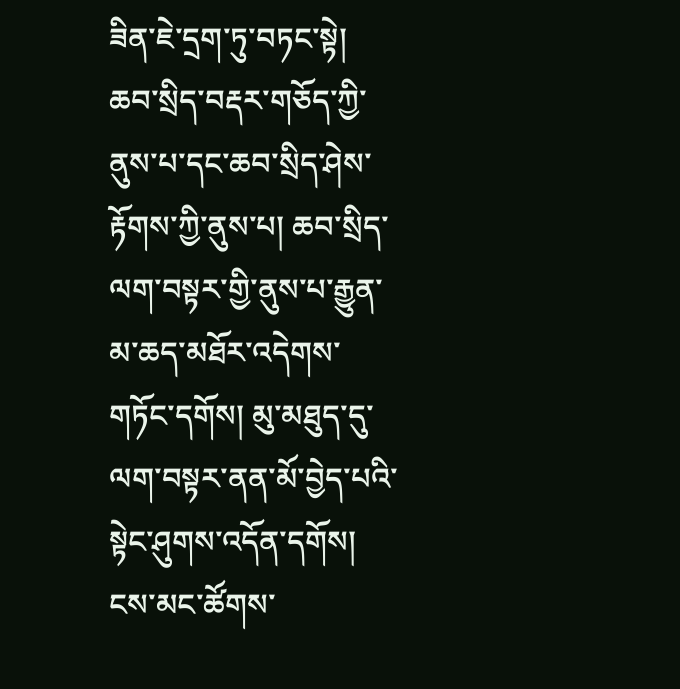ཟིན་ཇེ་དྲག་ཏུ་བཏང་སྟེ། ཆབ་སྲིད་བརྡར་གཅོད་ཀྱི་ནུས་པ་དང་ཆབ་སྲིད་ཤེས་རྟོགས་ཀྱི་ནུས་པ། ཆབ་སྲིད་ལག་བསྟར་གྱི་ནུས་པ་རྒྱུན་མ་ཆད་མཐོར་འདེགས་གཏོང་དགོས། མུ་མཐུད་དུ་ལག་བསྟར་ནན་མོ་བྱེད་པའི་སྟེང་ཤུགས་འདོན་དགོས། ངས་མང་ཚོགས་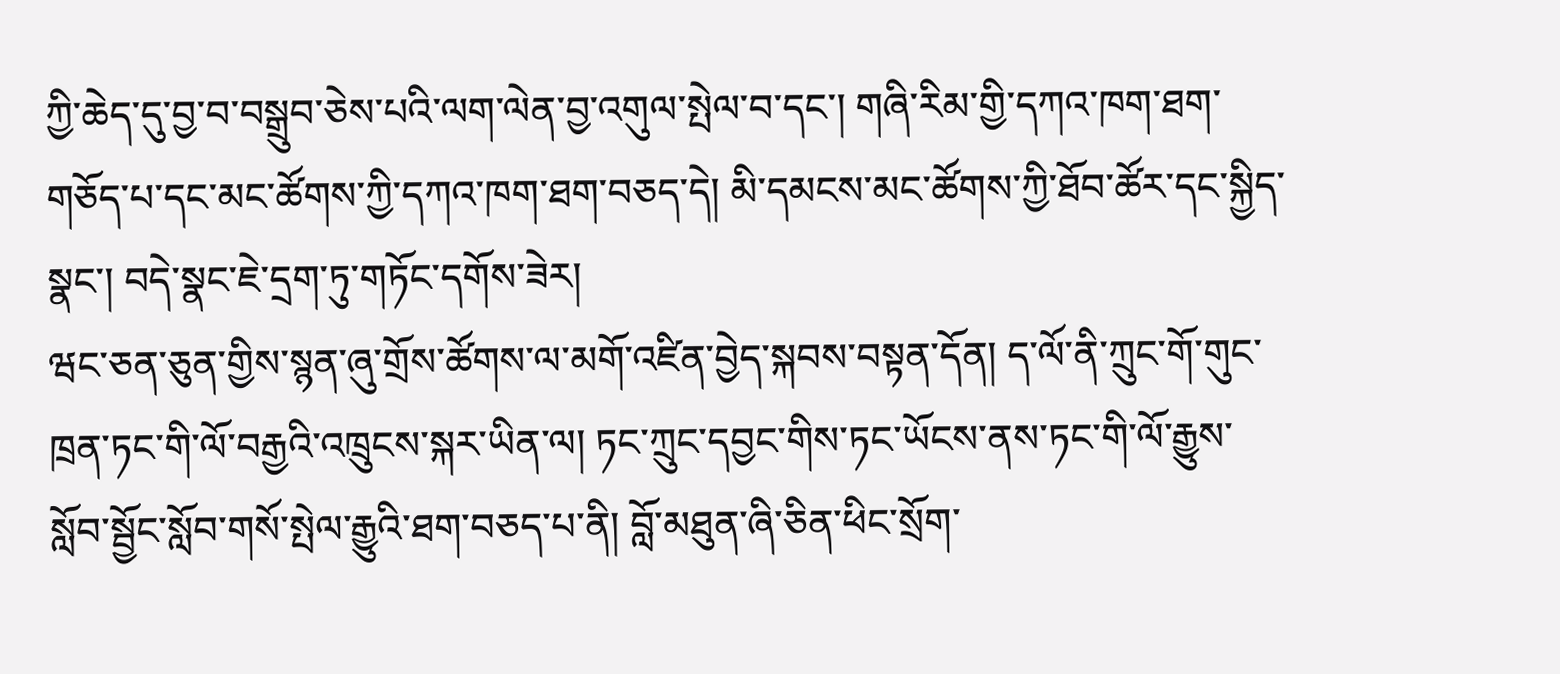ཀྱི་ཆེད་དུ་བྱ་བ་བསྒྲུབ་ཅེས་པའི་ལག་ལེན་བྱ་འགུལ་སྤེལ་བ་དང་། གཞི་རིམ་གྱི་དཀའ་ཁག་ཐག་གཅོད་པ་དང་མང་ཚོགས་ཀྱི་དཀའ་ཁག་ཐག་བཅད་དེ། མི་དམངས་མང་ཚོགས་ཀྱི་ཐོབ་ཚོར་དང་སྐྱིད་སྣང་། བདེ་སྣང་ཇེ་དྲག་ཏུ་གཏོང་དགོས་ཟེར།
ཝང་ཅན་ཅུན་གྱིས་སྙན་ཞུ་གྲོས་ཚོགས་ལ་མགོ་འཛིན་བྱེད་སྐབས་བསྟན་དོན། ད་ལོ་ནི་ཀྲུང་གོ་གུང་ཁྲན་ཏང་གི་ལོ་བརྒྱའི་འཁྲུངས་སྐར་ཡིན་ལ། ཏང་ཀྲུང་དབྱང་གིས་ཏང་ཡོངས་ནས་ཏང་གི་ལོ་རྒྱུས་སློབ་སྦྱོང་སློབ་གསོ་སྤེལ་རྒྱུའི་ཐག་བཅད་པ་ནི། བློ་མཐུན་ཞི་ཅིན་ཕིང་སྲོག་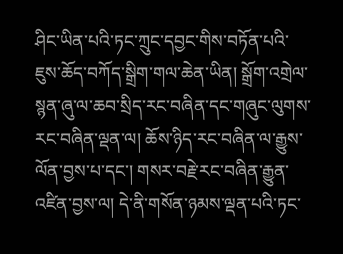ཤིང་ཡིན་པའི་ཏང་ཀྲུང་དབྱང་གིས་བཏོན་པའི་ཇུས་ཆོད་བཀོད་སྒྲིག་གལ་ཆེན་ཡིན། སྒྲོག་འགྲེལ་སྙན་ཞུ་ལ་ཆབ་སྲིད་རང་བཞིན་དང་གཞུང་ལུགས་རང་བཞིན་ལྡན་ལ། ཆོས་ཉིད་རང་བཞིན་ལ་རྒྱུས་ལོན་བྱས་པ་དང་། གསར་བརྗེ་རང་བཞིན་རྒྱུན་འཛིན་བྱས་ལ། དེ་ནི་གསོན་ཉམས་ལྡན་པའི་ཏང་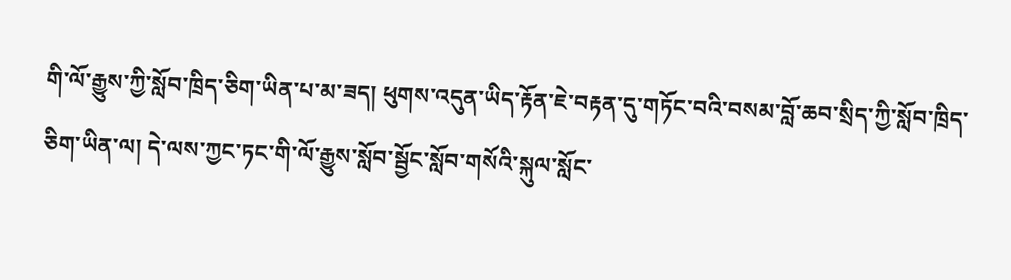གི་ལོ་རྒྱུས་ཀྱི་སློབ་ཁྲིད་ཅིག་ཡིན་པ་མ་ཟད། ཕུགས་འདུན་ཡིད་རྟོན་ཇེ་བརྟན་དུ་གཏོང་བའི་བསམ་བློ་ཆབ་སྲིད་ཀྱི་སློབ་ཁྲིད་ཅིག་ཡིན་ལ། དེ་ལས་ཀྱང་ཏང་གི་ལོ་རྒྱུས་སློབ་སྦྱོང་སློབ་གསོའི་སྐུལ་སློང་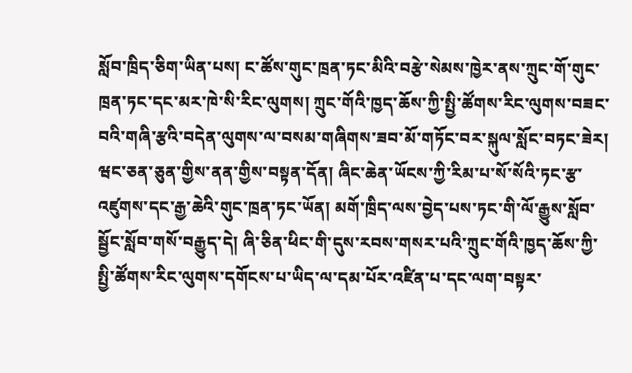སློབ་ཁྲིད་ཅིག་ཡིན་པས། ང་ཚོས་གུང་ཁྲན་ཏང་མིའི་བརྩེ་སེམས་ཁྱེར་ནས་ཀྲུང་གོ་གུང་ཁྲན་ཏང་དང་མར་ཁེ་སི་རིང་ལུགས། ཀྲུང་གོའི་ཁྱད་ཆོས་ཀྱི་སྤྱི་ཚོགས་རིང་ལུགས་བཟང་བའི་གཞི་རྩའི་བདེན་ལུགས་ལ་བསམ་གཞིགས་ཟབ་མོ་གཏོང་བར་སྐུལ་སློང་བཏང་ཟེར།
ཝང་ཅན་ཅུན་གྱིས་ནན་གྱིས་བསྟན་དོན། ཞིང་ཆེན་ཡོངས་ཀྱི་རིམ་པ་སོ་སོའི་ཏང་རྩ་འཛུགས་དང་རྒྱ་ཆེའི་གུང་ཁྲན་ཏང་ཡོན། མགོ་ཁྲིད་ལས་བྱེད་པས་ཏང་གི་ལོ་རྒྱུས་སློབ་སྦྱོང་སློབ་གསོ་བརྒྱུད་དེ། ཞི་ཅིན་ཕིང་གི་དུས་རབས་གསར་པའི་ཀྲུང་གོའི་ཁྱད་ཆོས་ཀྱི་སྤྱི་ཚོགས་རིང་ལུགས་དགོངས་པ་ཡིད་ལ་དམ་པོར་འཛིན་པ་དང་ལག་བསྟར་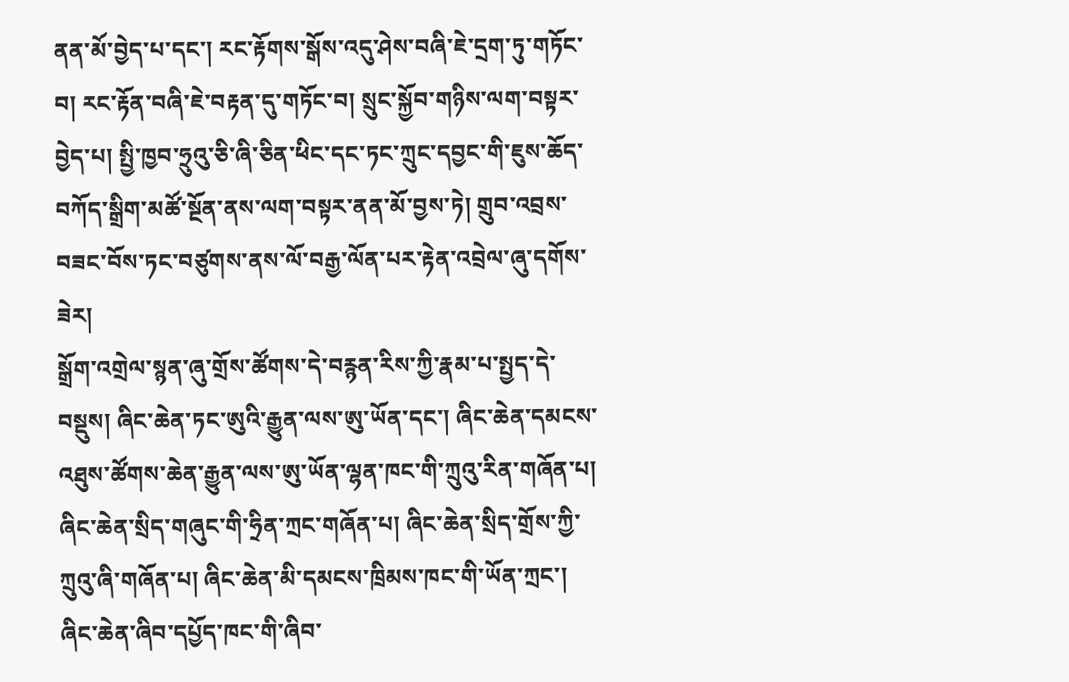ནན་མོ་བྱེད་པ་དང་། རང་རྟོགས་སྒོས་འདུ་ཤེས་བཞི་ཇེ་དྲག་ཏུ་གཏོང་བ། རང་རྟོན་བཞི་ཇེ་བརྟན་དུ་གཏོང་བ། སྲུང་སྐྱོབ་གཉིས་ལག་བསྟར་བྱེད་པ། སྤྱི་ཁྱབ་ཧྲུའུ་ཅི་ཞི་ཅིན་ཕིང་དང་ཏང་ཀྲུང་དབྱང་གི་ཇུས་ཆོད་བཀོད་སྒྲིག་མཚོ་སྔོན་ནས་ལག་བསྟར་ནན་མོ་བྱས་ཏེ། གྲུབ་འབྲས་བཟང་བོས་ཏང་བཙུགས་ནས་ལོ་བརྒྱ་ལོན་པར་རྟེན་འབྲེལ་ཞུ་དགོས་ཟེར།
སྒྲོག་འགྲེལ་སྙན་ཞུ་གྲོས་ཚོགས་དེ་བརྙན་རིས་ཀྱི་རྣམ་པ་སྤྱད་དེ་བསྡུས། ཞིང་ཆེན་ཏང་ཨུའི་རྒྱུན་ལས་ཨུ་ཡོན་དང་། ཞིང་ཆེན་དམངས་འཐུས་ཚོགས་ཆེན་རྒྱུན་ལས་ཨུ་ཡོན་ལྷན་ཁང་གི་ཀྲུའུ་རིན་གཞོན་པ། ཞིང་ཆེན་སྲིད་གཞུང་གི་ཧྲིན་ཀྲང་གཞོན་པ། ཞིང་ཆེན་སྲིད་གྲོས་ཀྱི་ཀྲུའུ་ཞི་གཞོན་པ། ཞིང་ཆེན་མི་དམངས་ཁྲིམས་ཁང་གི་ཡོན་ཀྲང་། ཞིང་ཆེན་ཞིབ་དཔྱོད་ཁང་གི་ཞིབ་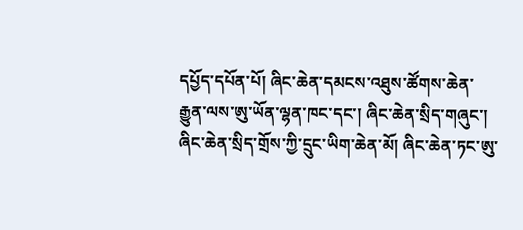དཔྱོད་དཔོན་པོ། ཞིང་ཆེན་དམངས་འཐུས་ཚོགས་ཆེན་རྒྱུན་ལས་ཨུ་ཡོན་ལྷན་ཁང་དང་། ཞིང་ཆེན་སྲིད་གཞུང་། ཞིང་ཆེན་སྲིད་གྲོས་ཀྱི་དྲུང་ཡིག་ཆེན་མོ། ཞིང་ཆེན་ཏང་ཨུ་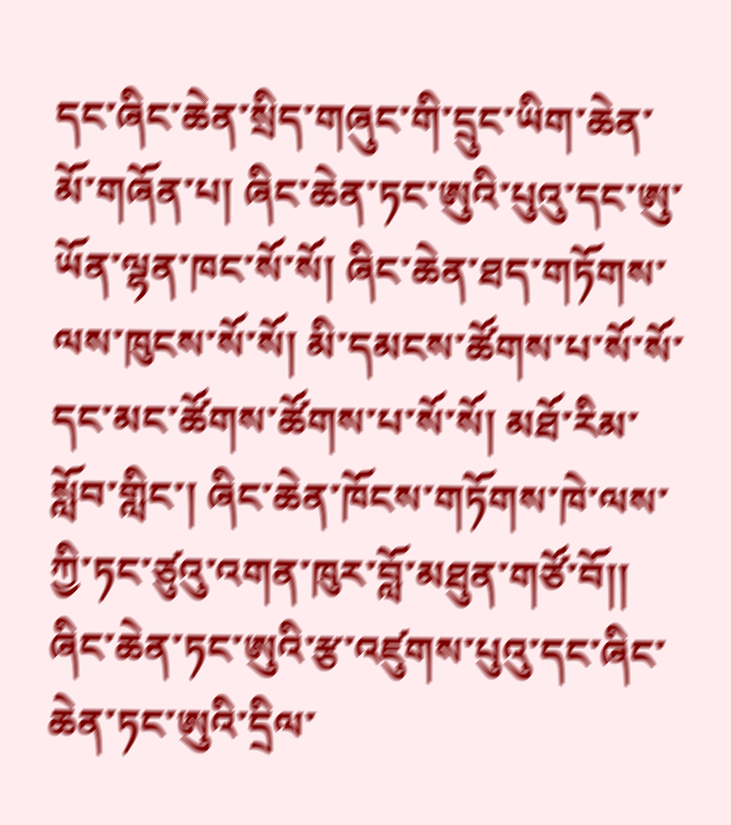དང་ཞིང་ཆེན་སྲིད་གཞུང་གི་དྲུང་ཡིག་ཆེན་མོ་གཞོན་པ། ཞིང་ཆེན་ཏང་ཨུའི་པུའུ་དང་ཨུ་ཡོན་ལྷན་ཁང་སོ་སོ། ཞིང་ཆེན་ཐད་གཏོགས་ལས་ཁུངས་སོ་སོ། མི་དམངས་ཚོགས་པ་སོ་སོ་དང་མང་ཚོགས་ཚོགས་པ་སོ་སོ། མཐོ་རིམ་སློབ་གླིང་། ཞིང་ཆེན་ཁོངས་གཏོགས་ཁེ་ལས་ཀྱི་ཏང་ཙུའུ་འགན་ཁུར་བློ་མཐུན་གཙོ་བོ།། ཞིང་ཆེན་ཏང་ཨུའི་རྩ་འཛུགས་པུའུ་དང་ཞིང་ཆེན་ཏང་ཨུའི་དྲིལ་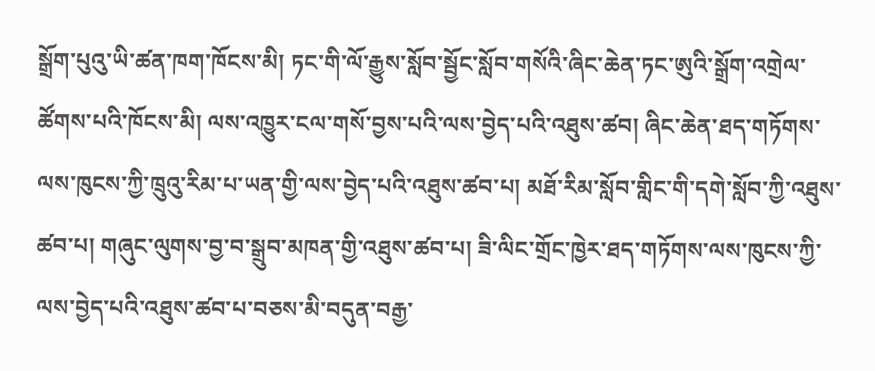སྒྲོག་པུའུ་ཡི་ཚན་ཁག་ཁོངས་མི། ཏང་གི་ལོ་རྒྱུས་སློབ་སྦྱོང་སློབ་གསོའི་ཞིང་ཆེན་ཏང་ཨུའི་སྒྲོག་འགྲེལ་ཚོགས་པའི་ཁོངས་མི། ལས་འཁྱུར་ངལ་གསོ་བྱས་པའི་ལས་བྱེད་པའི་འཐུས་ཚབ། ཞིང་ཆེན་ཐད་གཏོགས་ལས་ཁུངས་ཀྱི་ཁྲུའུ་རིམ་པ་ཡན་གྱི་ལས་བྱེད་པའི་འཐུས་ཚབ་པ། མཐོ་རིམ་སློབ་གླིང་གི་དགེ་སློབ་ཀྱི་འཐུས་ཚབ་པ། གཞུང་ལུགས་བྱ་བ་སྒྲུབ་མཁན་གྱི་འཐུས་ཚབ་པ། ཟི་ལིང་གྲོང་ཁྱེར་ཐད་གཏོགས་ལས་ཁུངས་ཀྱི་ལས་བྱེད་པའི་འཐུས་ཚབ་པ་བཅས་མི་བདུན་བརྒྱ་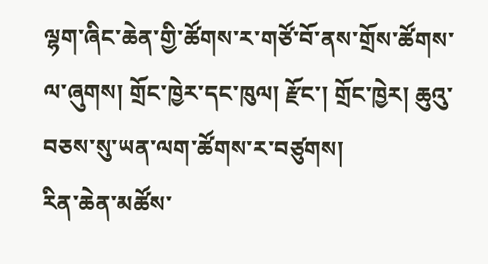ལྷག་ཞིང་ཆེན་གྱི་ཚོགས་ར་གཙོ་བོ་ནས་གྲོས་ཚོགས་ལ་ཞུགས། གྲོང་ཁྱེར་དང་ཁུལ། རྫོང་། གྲོང་ཁྱེར། ཆུའུ་བཅས་སུ་ཡན་ལག་ཚོགས་ར་བཙུགས།
རིན་ཆེན་མཚོས་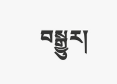བསྒྱུར།